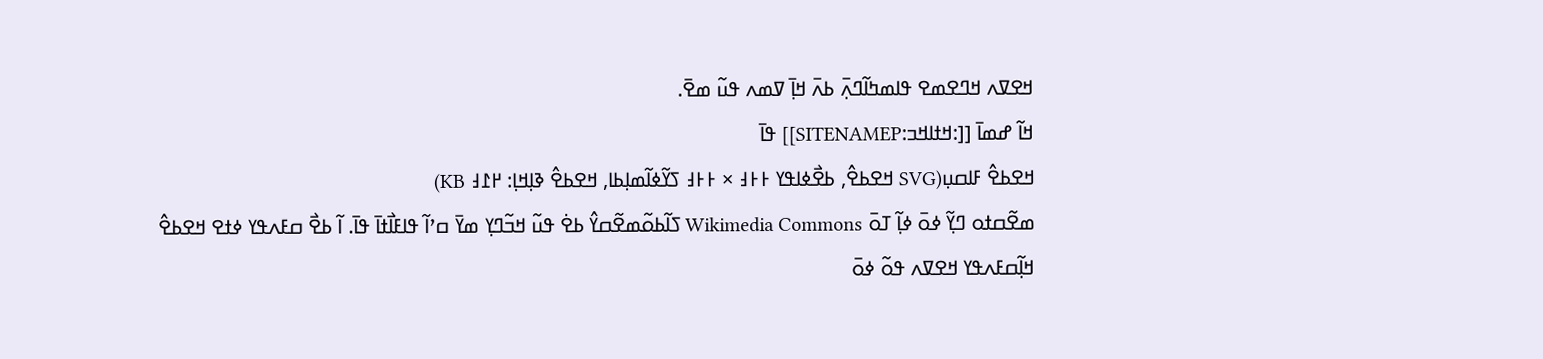ߞߐߜߍ ߞߣߐߘߐ ߟߊߘߤߊ߬ߣߍ߲߫ ߕߍ߫ ߞߊ߲߫ ߜߘߍ ߟߎ߬ ߘߐ߫.
ߞߊ߬ ߝߘߊ߫ [[:ߞߙߊߞߏ:SITENAMEP]] ߟߊ߫
ߞߐߕߐ߮ ߓߊߛߎ߲(SVG ߞߐߕߐ߮, ߕߐ߯ߦߊߟߌ ߅߅߃ × ߅߅߃ ߖߌ߬ߦߊ߬ߘߊ߲ߕߊ, ߞߐߕߐ߮ ߢߊ߲ߞߊ߲: ߂߁߃ KB)
ߘߐ߬ߛߙߋ ߣߌ߲߬ ߦߋ߫ ߦߊ߲߬ ߠߋ߫ Wikimedia Commons ߖߊ߬ߕߋ߬ߘߐ߬ߛߌ߮ ߕߐ߭ ߟߎ߬ ߞߏ߬ߣߌ߲ ߘߌ߫ ߛߴߊ߬ ߟߊߓߊ߯ߙߊ߫ ߟߊ߫. ߊ߬ ߕߐ߯ ߛߓߍߟߌ ߦߙߐ ߞߐߕߐ߮ ߞߊ߲߬ߛߓߍߟߌ ߞߐߜߍ ߟߋ߬ ߦߋ߫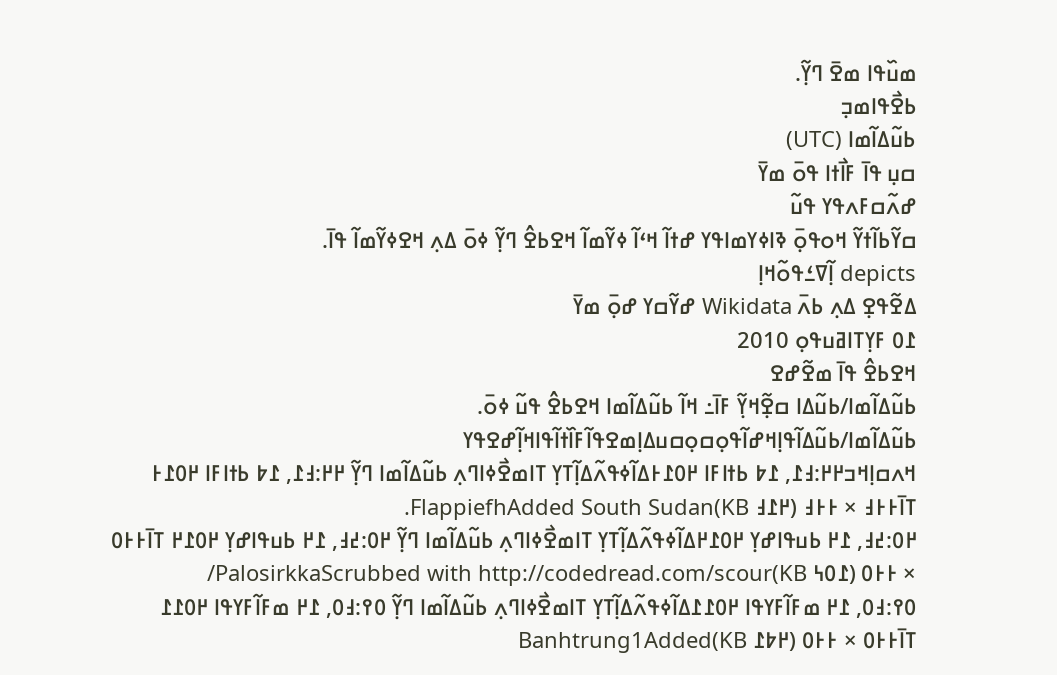ߘߎ߰ߟߊ ߘߐ߫ ߣߌ߲߬.
ߕߐ߯ߟߊߘߏ߲
ߕߎ߬ߡߊ߬ߘߊ (UTC)
ߛߎ߲ ߟߊ߫ ߓߊ߯ߙߊ ߟߋ߫ ߘߌ߫
ߝߍ߬ߛߓߍߟߌ ߟߎ߬
ߛߌ߬ߕߊ߬ߙߌ߬ ߞߋߟߋ߲߫ ߢߊߦߌߘߊߟߌ ߝߙߊ߬ ߞߵߊ߬ ߦߌ߬ߘߊ߬ ߞߐߕߐ߮ ߣߌ߲߬ ߦߋ߫ ߡߍ߲ ߞߐߦߌ߬ߘߊ߬ ߟߊ߫.
depicts ߊ߲߬ߜߑߟߋ߬ߞߊ߲
ߡߐ߬ߟߐ߲ ߡߍ߲ ߕߍ߫ Wikidata ߝߌ߬ߛߌ ߝߋ߲߫ ߘߌ߫
߁߀ ߓߌ߲ߠߊߥߎߟߋ߲ 2010
ߞߐߕߐ߮ ߟߊ߫ ߘߐ߬ߝߐ
ߕߎ߬ߡߊ߬ߘߊ/ߕߎ߬ߡߊ ߛߐ߲߬ߞߌ߲߬ ߓߊ߫߸ ߞߊ߬ ߕߎ߬ߡߊ߬ߘߊ ߞߐߕߐ߮ ߟߎ߬ ߦߋ߫.
ߕߎ߬ߡߊ߬ߘߊ/ߕߎ߬ߡߊ߬ߟߊ߲ߞߝߊ߬ߟߋ߲ߛߋ߲ߛߎߡߊ߲ߘߐߟߊ߬ߓߊ߰ߙߊ߬ߟߊߞߊ߲߬ߝߐߟߌ
ߞߍߛߊ߲ߞߏ߂߂:߃߁, ߁߈ ߕߙߊߓߊ ߂߀߁߅ߡߊ߬ߦߟߍ߬ߡߊ߲߬ߠߌ߲ ߠߊߘߐ߯ߦߊߣߍ߲ ߕߎ߬ߡߊ߬ߘߊ ߣߌ߲߬ ߂߂:߃߁, ߁߈ ߕߙߊߓߊ ߂߀߁߅ ߠߊ߫߅߅߃ × ߅߅߃ (߂߁߃ KB)FlappiefhAdded South Sudan.
߂߀:߄߃, ߁߂ ߕߎߟߊߝߌ߲ ߂߀߁߂ߡߊ߬ߦߟߍ߬ߡߊ߲߬ߠߌ߲ ߠߊߘߐ߯ߦߊߣߍ߲ ߕߎ߬ߡߊ߬ߘߊ ߣߌ߲߬ ߂߀:߄߃, ߁߂ ߕߎߟߊߝߌ߲ ߂߀߁߂ ߠߊ߫߅߅߀ × ߅߅߀ (߁߀߆ KB)PalosirkkaScrubbed with http://codedread.com/scour/
߀߉:߃߀, ߁߂ ߘߓߊ߬ߓߌߟߊ ߂߀߁߁ߡߊ߬ߦߟߍ߬ߡߊ߲߬ߠߌ߲ ߠߊߘߐ߯ߦߊߣߍ߲ ߕߎ߬ߡߊ߬ߘߊ ߣߌ߲߬ ߀߉:߃߀, ߁߂ ߘߓߊ߬ߓߌߟߊ ߂߀߁߁ ߠߊ߫߅߅߀ × ߅߅߀ (߂߈߁ KB)Banhtrung1Added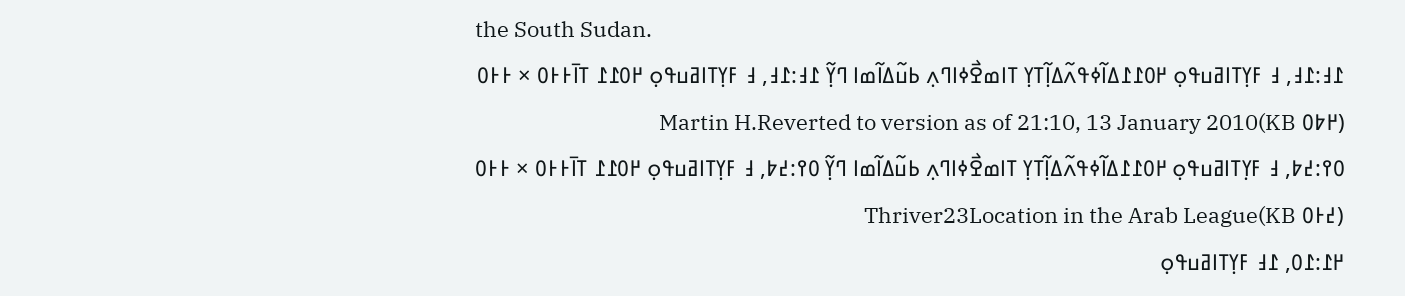the South Sudan.
߁߃:߁߃, ߃ ߓߌ߲ߠߊߥߎߟߋ߲ ߂߀߁߁ߡߊ߬ߦߟߍ߬ߡߊ߲߬ߠߌ߲ ߠߊߘߐ߯ߦߊߣߍ߲ ߕߎ߬ߡߊ߬ߘߊ ߣߌ߲߬ ߁߃:߁߃, ߃ ߓߌ߲ߠߊߥߎߟߋ߲ ߂߀߁߁ ߠߊ߫߅߅߀ × ߅߅߀ (߂߈߀ KB)Martin H.Reverted to version as of 21:10, 13 January 2010
߀߉:߄߈, ߃ ߓߌ߲ߠߊߥߎߟߋ߲ ߂߀߁߁ߡߊ߬ߦߟߍ߬ߡߊ߲߬ߠߌ߲ ߠߊߘߐ߯ߦߊߣߍ߲ ߕߎ߬ߡߊ߬ߘߊ ߣߌ߲߬ ߀߉:߄߈, ߃ ߓߌ߲ߠߊߥߎߟߋ߲ ߂߀߁߁ ߠߊ߫߅߅߀ × ߅߅߀ (߄߅߀ KB)Thriver23Location in the Arab League
߂߁:߁߀, ߁߃ ߓߌ߲ߠߊߥߎߟߋ߲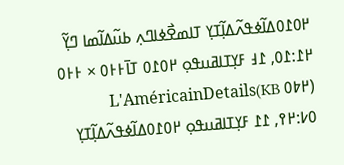߂߀߁߀ߡߊ߬ߦߟߍ߬ߡߊ߲߬ߠߌ߲ ߠߊߘߐ߯ߦߊߣߍ߲ ߕߎ߬ߡߊ߬ߘߊ ߣߌ߲߬ ߂߁:߁߀, ߁߃ ߓߌ߲ߠߊߥߎߟߋ߲ ߂߀߁߀ ߠߊ߫߅߅߀ × ߅߅߀ (߂߈߀ KB)L'AméricainDetails
߀߇:߂߉, ߁߁ ߓߌ߲ߠߊߥߎߟߋ߲ ߂߀߁߀ߡߊ߬ߦߟߍ߬ߡߊ߲߬ߠߌ߲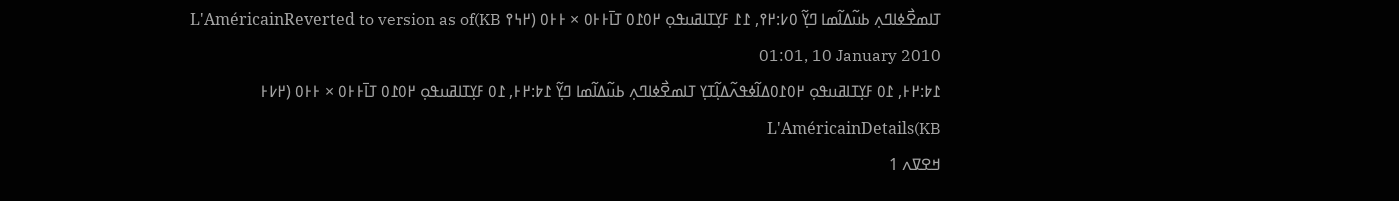ߠߊߘߐ߯ߦߊߣߍ߲ ߕߎ߬ߡߊ߬ߘߊ ߣߌ߲߬ ߀߇:߂߉, ߁߁ ߓߌ߲ߠߊߥߎߟߋ߲ ߂߀߁߀ ߠߊ߫߅߅߀ × ߅߅߀ (߂߆߉ KB)L'AméricainReverted to version as of 01:01, 10 January 2010
߁߈:߂߅, ߁߀ ߓߌ߲ߠߊߥߎߟߋ߲ ߂߀߁߀ߡߊ߬ߦߟߍ߬ߡߊ߲߬ߠߌ߲ ߠߊߘߐ߯ߦߊߣߍ߲ ߕߎ߬ߡߊ߬ߘߊ ߣߌ߲߬ ߁߈:߂߅, ߁߀ ߓߌ߲ߠߊߥߎߟߋ߲ ߂߀߁߀ ߠߊ߫߅߅߀ × ߅߅߀ (߂߇߅ KB)L'AméricainDetails
ߞߐߜߍ 1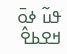ߟߎ߬ ߦߋ߫ ߞߐߕߐ߮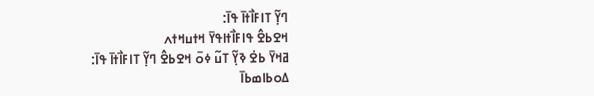ߣߌ߲߬ ߠߊߓߊ߯ߙߊ߫ ߟߊ߫:
ߞߐߕߐ߮ ߟߊߓߊ߯ߙߊߟߌ߫ ߞߙߎߞߙߍ
ߥߞߌ߫ ߕߐ߭ ߢߌ߲߬ ߠߎ߬ ߦߋ߫ ߞߐߕߐ߮ ߣߌ߲߬ ߠߊߓߊ߯ߙߊ߫ ߟߊ߫:
ߡߋߕߊߘߕߊ߫